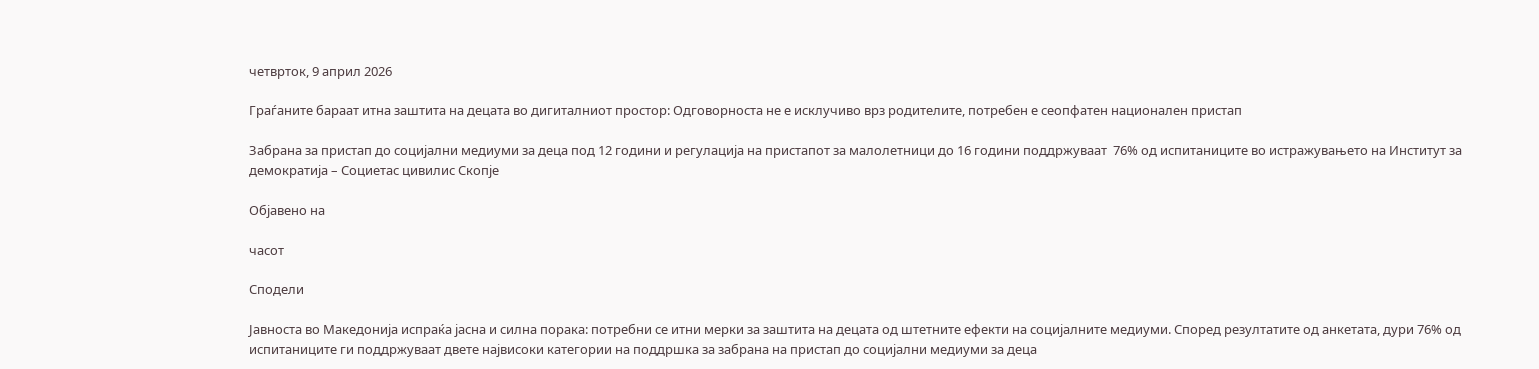четврток, 9 април 2026

Граѓаните бараат итна заштита на децата во дигиталниот простор: Одговорноста не е исклучиво врз родителите, потребен е сеопфатен национален пристап

Забрана за пристап до социјални медиуми за деца под 12 години и регулација на пристапот за малолетници до 16 години поддржуваат  76% од испитаниците во истражувањето на Институт за демократија – Социетас цивилис Скопје

Објавено на

часот

Сподели

Јавноста во Македонија испраќа јасна и силна порака: потребни се итни мерки за заштита на децата од штетните ефекти на социјалните медиуми. Според резултатите од анкетата, дури 76% од испитаниците ги поддржуваат двете највисоки категории на поддршка за забрана на пристап до социјални медиуми за деца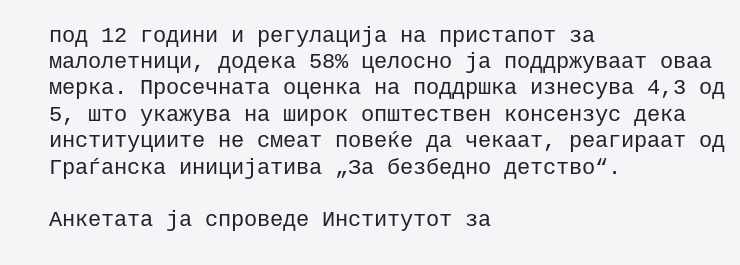под 12 години и регулација на пристапот за малолетници, додека 58% целосно ја поддржуваат оваа мерка. Просечната оценка на поддршка изнесува 4,3 од 5, што укажува на широк општествен консензус дека институциите не смеат повеќе да чекаат, реагираат од Граѓанска иницијатива „За безбедно детство“.

Анкетата ја спроведе Институтот за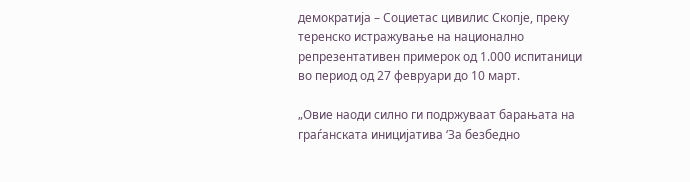демократија – Социетас цивилис Скопје, преку теренско истражување на национално репрезентативен примерок од 1.000 испитаници во период од 27 февруари до 10 март.

„Овие наоди силно ги подржуваат барањата на граѓанската иницијатива ‘За безбедно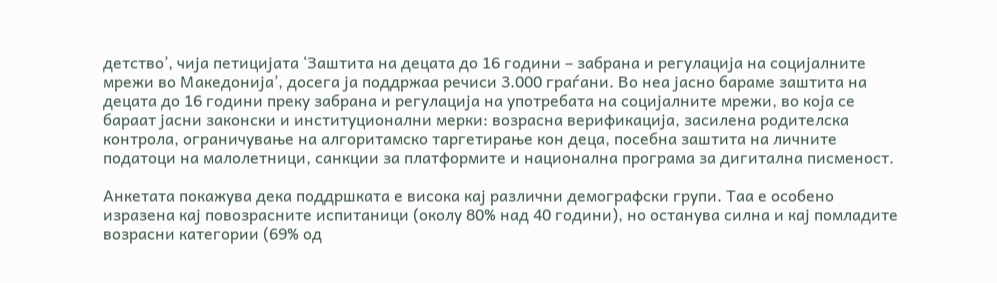детство’, чија петицијата ‘Заштита на децата до 16 години – забрана и регулација на социјалните мрежи во Македонија’, досега ја поддржаа речиси 3.000 граѓани. Во неа јасно бараме заштита на децата до 16 години преку забрана и регулација на употребата на социјалните мрежи, во која се бараат јасни законски и институционални мерки: возрасна верификација, засилена родителска контрола, ограничување на алгоритамско таргетирање кон деца, посебна заштита на личните податоци на малолетници, санкции за платформите и национална програма за дигитална писменост.

Анкетата покажува дека поддршката е висока кај различни демографски групи. Таа е особено изразена кај повозрасните испитаници (околу 80% над 40 години), но останува силна и кај помладите возрасни категории (69% од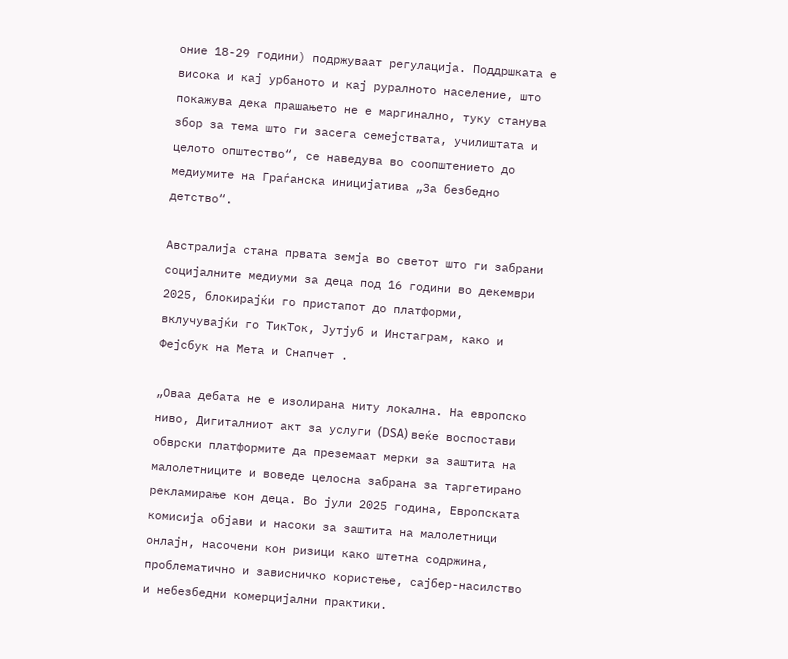оние 18-29 години) подржуваат регулација. Поддршката е висока и кај урбаното и кај руралното население, што покажува дека прашањето не е маргинално, туку станува збор за тема што ги засега семејствата, училиштата и целото општество“, се наведува во соопштението до медиумите на Граѓанска иницијатива „За безбедно детство“.

Австралија стана првата земја во светот што ги забрани социјалните медиуми за деца под 16 години во декември 2025, блокирајќи го пристапот до платформи, вклучувајќи го ТикТок, Јутјуб и Инстаграм, како и Фејсбук на Мета и Снапчет .

„Оваа дебата не е изолирана ниту локална. На европско ниво, Дигиталниот акт за услуги (DSA) веќе воспостави обврски платформите да преземаат мерки за заштита на малолетниците и воведе целосна забрана за таргетирано рекламирање кон деца. Во јули 2025 година, Европската комисија објави и насоки за заштита на малолетници онлајн, насочени кон ризици како штетна содржина, проблематично и зависничко користење, сајбер-насилство и небезбедни комерцијални практики.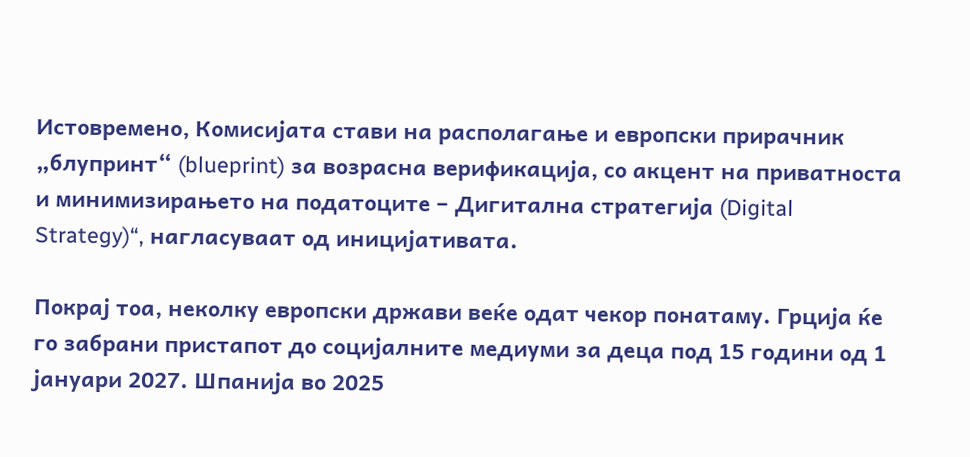Истовремено, Комисијата стави на располагање и европски прирачник  „блупринт“ (blueprint) за возрасна верификација, со акцент на приватноста и минимизирањето на податоците – Дигитална стратегија (Digital Strategy)“, нагласуваат од иницијативата.

Покрај тоа, неколку европски држави веќе одат чекор понатаму. Грција ќе го забрани пристапот до социјалните медиуми за деца под 15 години од 1 јануари 2027. Шпанија во 2025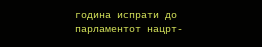година испрати до парламентот нацрт-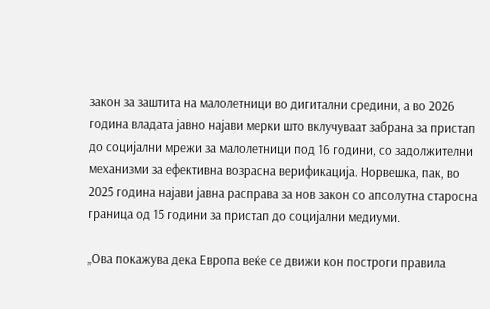закон за заштита на малолетници во дигитални средини, а во 2026 година владата јавно најави мерки што вклучуваат забрана за пристап до социјални мрежи за малолетници под 16 години, со задолжителни механизми за ефективна возрасна верификација. Норвешка, пак, во 2025 година најави јавна расправа за нов закон со апсолутна старосна граница од 15 години за пристап до социјални медиуми.

„Ова покажува дека Европа веќе се движи кон построги правила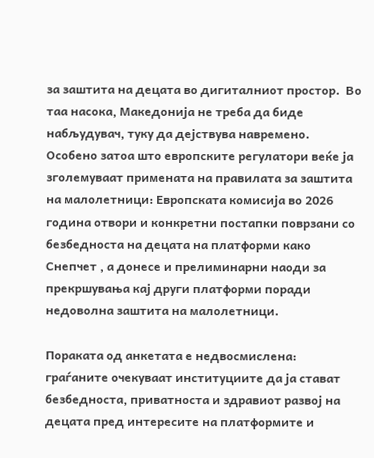за заштита на децата во дигиталниот простор.  Во таа насока, Македонија не треба да биде набљудувач, туку да дејствува навремено. Особено затоа што европските регулатори веќе ја зголемуваат примената на правилата за заштита на малолетници: Европската комисија во 2026 година отвори и конкретни постапки поврзани со безбедноста на децата на платформи како Снепчет , а донесе и прелиминарни наоди за прекршувања кај други платформи поради недоволна заштита на малолетници.

Пораката од анкетата е недвосмислена: граѓаните очекуваат институциите да ја стават безбедноста, приватноста и здравиот развој на децата пред интересите на платформите и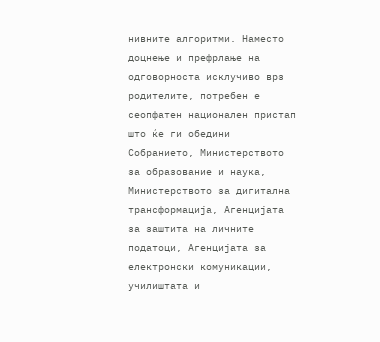нивните алгоритми. Наместо доцнење и префрлање на одговорноста исклучиво врз родителите, потребен е сеопфатен национален пристап што ќе ги обедини Собранието, Министерството за образование и наука, Министерството за дигитална трансформација, Агенцијата за заштита на личните податоци, Агенцијата за електронски комуникации, училиштата и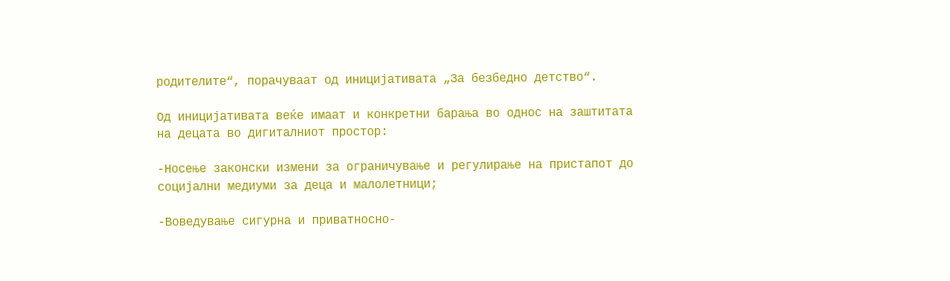родителите“, порачуваат од иницијативата „За безбедно детство“.

Од иницијативата веќе имаат и конкретни барања во однос на заштитата на децата во дигиталниот простор:

-Носење законски измени за ограничување и регулирање на пристапот до социјални медиуми за деца и малолетници;

-Воведување сигурна и приватносно-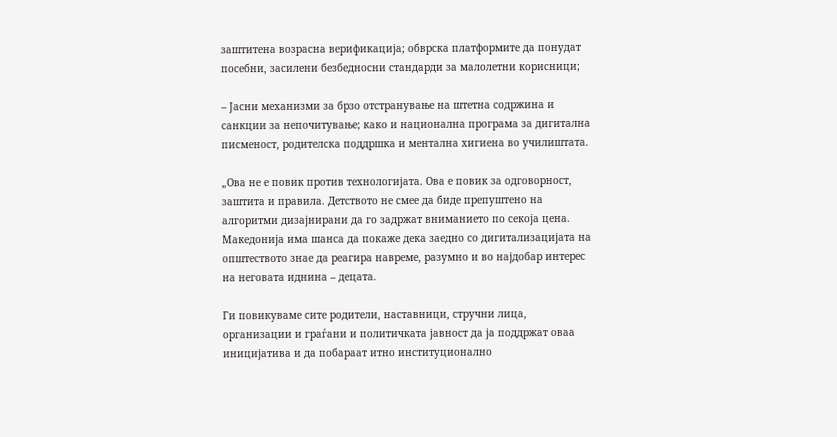заштитена возрасна верификација; обврска платформите да понудат посебни, засилени безбедносни стандарди за малолетни корисници;

– Јасни механизми за брзо отстранување на штетна содржина и санкции за непочитување; како и национална програма за дигитална писменост, родителска поддршка и ментална хигиена во училиштата.

„Ова не е повик против технологијата. Ова е повик за одговорност, заштита и правила. Детството не смее да биде препуштено на алгоритми дизајнирани да го задржат вниманието по секоја цена. Македонија има шанса да покаже дека заедно со дигитализацијата на општеството знае да реагира навреме, разумно и во најдобар интерес на неговата иднина – децата.

Ги повикуваме сите родители, наставници, стручни лица, организации и граѓани и политичката јавност да ја поддржат оваа иницијатива и да побараат итно институционално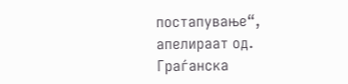постапување“, апелираат од. Граѓанска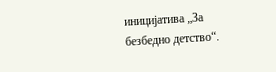иницијатива „За безбедно детство“.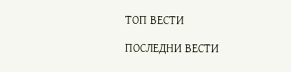ТОП ВЕСТИ

ПОСЛЕДНИ ВЕСТИ